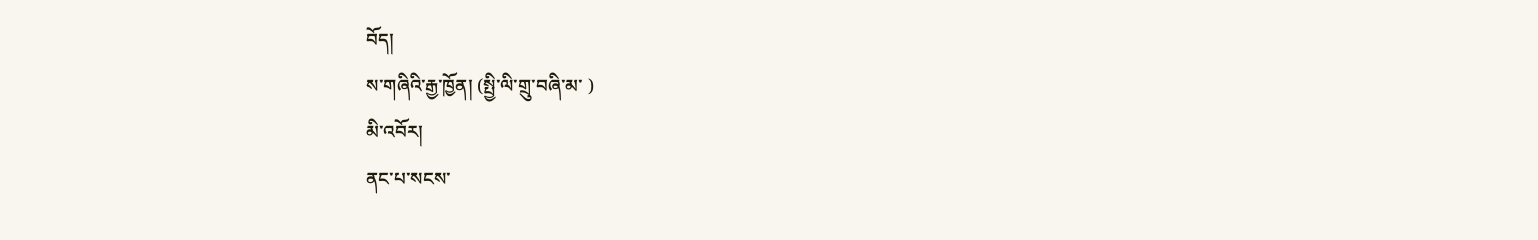བོད།
ས་གཞིའི་རྒྱ་ཁྱོན། (སྤྱི་ལི་གྲུ་བཞི་མ་ )
མི་འབོར།
ནང་པ་སངས་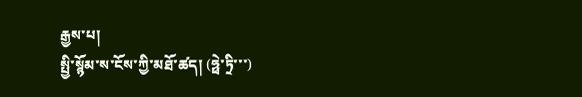རྒྱས་པ།
སྤྱི་སྙོམ་ས་ངོས་ཀྱི་མཐོ་ཚད། (ཧྥེ་ཏྲི་་་)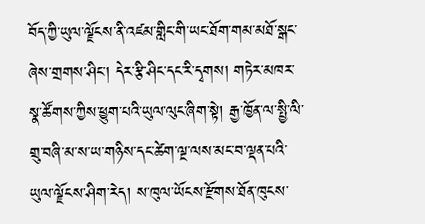བོད་ཀྱི་ཡུལ་ལྗོངས་ནི་འཛམ་གླིང་གི་ཡང་ཐོག་གམ་མཐོ་སྒང་ཞེས་གྲགས་ཤིང་། དེར་རྩི་ཤིང་དང་རི་དྭགས། གཏེར་མཁར་སྣ་ཚོགས་ཀྱིས་ཕྱུག་པའི་ཡུལ་ལུང་ཞིག་སྟེ། རྒྱ་ཁྱོན་ལ་སྤྱི་ལི་གྲུ་བཞི་མ་ས་ཡ་གཉིས་དང་ཚེག་ལྔ་ལས་མང་བ་ལྡན་པའི་ཡུལ་ལྗོངས་ཤིག་རེད། ས་ཁུལ་ཡོངས་རྫོགས་ཐོན་ཁུངས་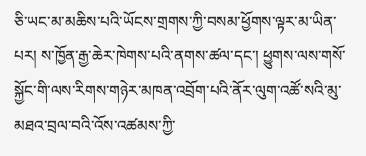ཅི་ཡང་མ་མཆིས་པའི་ཡོངས་གྲགས་ཀྱི་བསམ་ཕྱོགས་ལྟར་མ་ཡིན་པར། ས་ཁྱོན་རྒྱ་ཆེར་ཁེགས་པའི་ནགས་ཚལ་དང་། ཕྱུགས་ལས་གསོ་སྐྱོང་གི་ལས་རིགས་གཉེར་མཁན་འབྲོག་པའི་ནོར་ལུག་འཚོ་སའི་མུ་མཐའ་བྲལ་བའི་འོས་འཚམས་ཀྱི་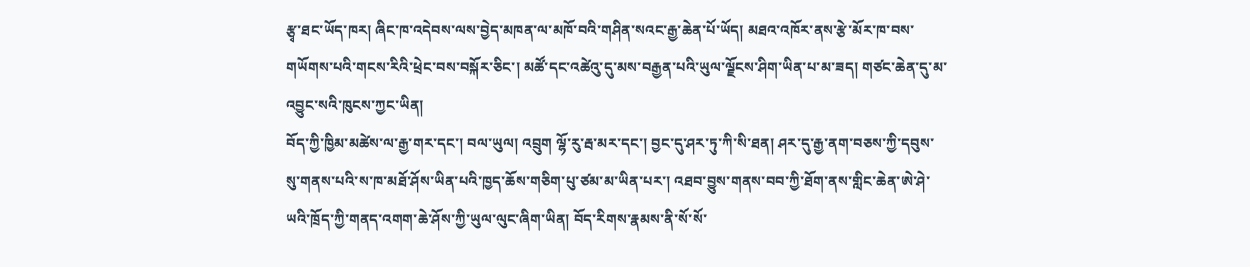རྩྭ་ཐང་ཡོད་ཁར། ཞིང་ཁ་འདེབས་ལས་བྱེད་མཁན་ལ་མཁོ་བའི་གཤིན་སའང་རྒྱ་ཆེན་པོ་ཡོད། མཐའ་འཁོར་ནས་རྩེ་མོར་ཁ་བས་གཡོགས་པའི་གངས་རིའི་ཕྲེང་བས་བསྐོར་ཅིང་། མཚོ་དང་འཚེའུ་དུ་མས་བརྒྱན་པའི་ཡུལ་ལྗོངས་ཤིག་ཡིན་པ་མ་ཟད། གཙང་ཆེན་དུ་མ་འབྱུང་སའི་ཁུངས་ཀྱང་ཡིན།
བོད་ཀྱི་ཁྱིམ་མཚེས་ལ་རྒྱ་གར་དང་། བལ་ཡུལ། འབྲུག ལྷོ་རུ་རྦ་མར་དང་། བྱང་དུ་ཤར་ཏུ་ཀི་སི་ཐན། ཤར་དུ་རྒྱ་ནག་བཅས་ཀྱི་དབུས་སུ་གནས་པའི་ས་ཁ་མཐོ་ཤོས་ཡིན་པའི་ཁྱད་ཆོས་གཅིག་པུ་ཙམ་མ་ཡིན་པར་། འཐབ་བྱུས་གནས་བབ་ཀྱི་ཐོག་ནས་གླིང་ཆེན་ཨེ་ཤེ་ཡའི་ཁྲོད་ཀྱི་གནད་འགག་ཆེ་ཤོས་ཀྱི་ཡུལ་ལུང་ཞིག་ཡིན། བོད་རིགས་རྣམས་ནི་སོ་སོ་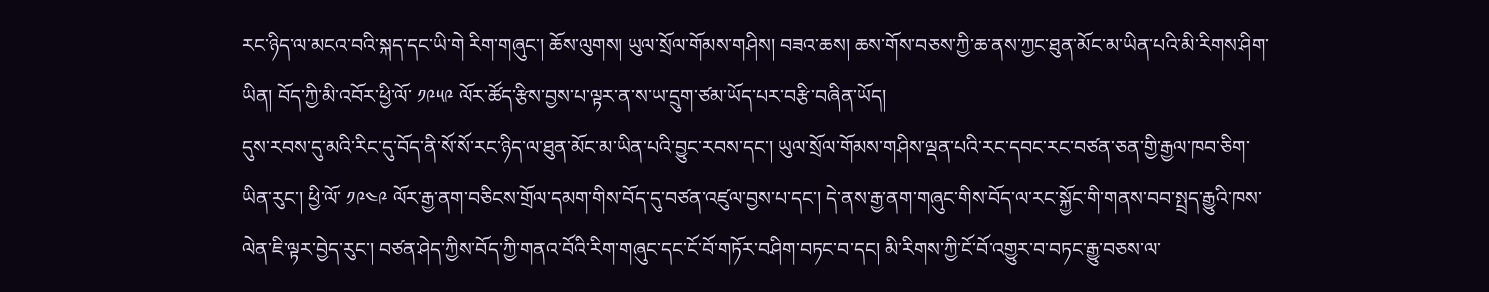རང་ཉིད་ལ་མངའ་བའི་སྐད་དང་ཡི་གེ རིག་གཞུང་། ཆོས་ལུགས། ཡུལ་སྲོལ་གོམས་གཤིས། བཟའ་ཆས། ཆས་གོས་བཅས་ཀྱི་ཆ་ནས་ཀྱང་ཐུན་མོང་མ་ཡིན་པའི་མི་ཪིགས་ཤིག་ཡིན། བོད་ཀྱི་མི་འབོར་ཕྱི་ལོ་ ༡༩༥༩ ལོར་ཚོད་རྩིས་བྱས་པ་ལྟར་ན་ས་ཡ་དྲུག་ཙམ་ཡོད་པར་བརྩི་བཞིན་ཡོད།
དུས་རབས་དུ་མའི་རིང་དུ་བོད་ནི་སོ་སོ་རང་ཉིད་ལ་ཐུན་མོང་མ་ཡིན་པའི་བྱུང་རབས་དང་། ཡུལ་སྲོལ་གོམས་གཤིས་ལྡན་པའི་རང་དབང་རང་བཙན་ཅན་གྱི་རྒྱལ་ཁབ་ཅིག་ཡིན་རུང་། ཕྱི་ལོ་ ༡༩༤༩ ལོར་རྒྱ་ནག་བཅིངས་གྲོལ་དམག་གིས་བོད་དུ་བཙན་འཛུལ་བྱས་པ་དང་། དེ་ནས་རྒྱ་ནག་གཞུང་གིས་བོད་ལ་རང་སྐྱོང་གི་གནས་བབ་སྤྲད་རྒྱུའི་ཁས་ལེན་ཇི་ལྟར་བྱེད་རུང་། བཙན་ཤེད་ཀྱིས་བོད་ཀྱི་གནའ་བོའི་རིག་གཞུང་དང་ངོ་བོ་གཏོར་བཤིག་བཏང་བ་དང། མི་རིགས་ཀྱི་ངོ་བོ་འགྱུར་བ་བཏང་རྒྱུ་བཅས་ལ་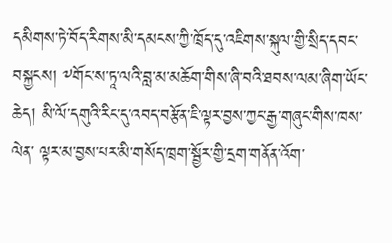དམིགས་ཏེ་བོད་རིགས་མི་དམངས་ཀྱི་ཁྲོད་དུ་འཇིགས་སྐུལ་གྱི་སྲིད་དབང་བསྐྱངས། ༸གོང་ས་ཏཱ་ལའི་བླ་མ་མཆོག་གིས་ཞི་བའི་ཐབས་ལམ་ཞིག་ཡོང་ཆེད། མི་ལོ་དགུའི་རིང་དུ་འབད་བརྩོན་ཇི་ལྟར་བྱས་ཀྱང་རྒྱ་གཞུང་གིས་ཁས་ལེན་ ལྟར་མ་བྱས་པར་མི་གསོད་ཁྲག་སྦྱོར་གྱི་དྲག་གནོན་འོག་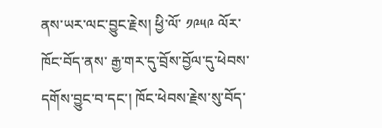ནས་ཡར་ལང་བྱུང་རྗེས། ཕྱི་ལོ་ ༡༩༥༩ ལོར་ཁོང་བོད་ནས་ རྒྱ་གར་དུ་བྲོས་བྱོལ་དུ་ཕེབས་དགོས་བྱུང་བ་དང་། ཁོང་ཕེབས་རྗེས་སུ་བོད་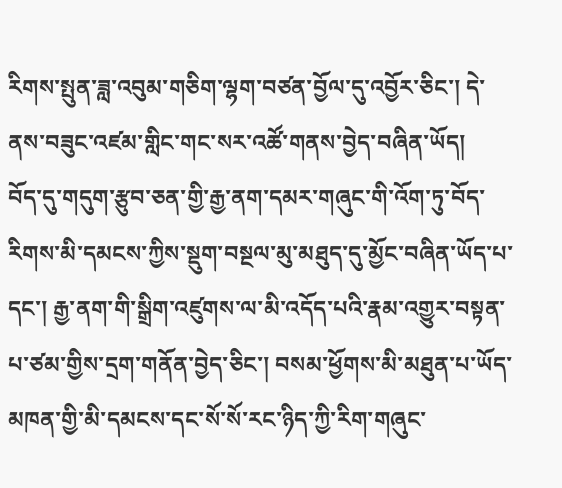རིགས་སྤུན་ཟླ་འབུམ་གཅིག་ལྷག་བཙན་བྱོལ་དུ་འབྱོར་ཅིང་། དེ་ནས་བཟུང་འཛམ་གླིང་གང་སར་འཚོ་གནས་བྱེད་བཞིན་ཡོད།
བོད་དུ་གདུག་རྩུབ་ཅན་གྱི་རྒྱ་ནག་དམར་གཞུང་གི་འོག་ཏུ་བོད་རིགས་མི་དམངས་ཀྱིས་སྡུག་བསྔལ་མུ་མཐུད་དུ་མྱོང་བཞིན་ཡོད་པ་དང་། རྒྱ་ནག་གི་སྒྲིག་འཛུགས་ལ་མི་འདོད་པའི་རྣམ་འགྱུར་བསྟན་པ་ཙམ་གྱིས་དྲག་གནོན་བྱེད་ཅིང་། བསམ་ཕྱོགས་མི་མཐུན་པ་ཡོད་མཁན་གྱི་མི་དམངས་དང་སོ་སོ་རང་ཉིད་ཀྱི་རིག་གཞུང་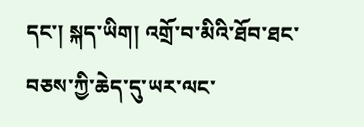དང་། སྐད་ཡིག། འགྲོ་བ་མིའི་ཐོབ་ཐང་བཅས་ཀྱི་ཆེད་དུ་ཡར་ལང་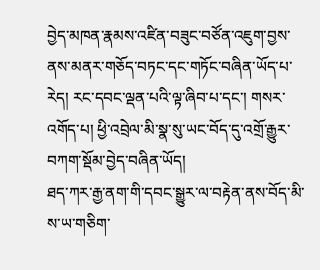བྱེད་མཁན་རྣམས་འཛིན་བཟུང་བཙོན་འཇུག་བྱས་ནས་མནར་གཅོད་བཏང་དང་གཏོང་བཞིན་ཡོད་པ་རེད། རང་དབང་ལྡན་པའི་ལྟ་ཞིབ་པ་དང་། གསར་འགོད་པ། ཕྱི་འབྲེལ་མི་སྣ་སུ་ཡང་བོད་དུ་འགྲོ་རྒྱུར་བཀག་སྡོམ་བྱེད་བཞིན་ཡོད།
ཐད་ཀར་རྒྱ་ནག་གི་དབང་སྒྱུར་ལ་བརྟེན་ནས་བོད་མི་ས་ཡ་གཅིག་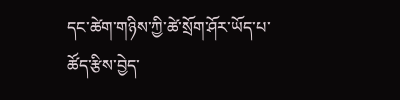དང་ཚེག་གཉིས་ཀྱི་ཚེ་སྲོག་ཤོར་ཡོད་པ་ཚོད་རྩིས་བྱེད་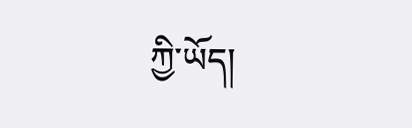ཀྱི་ཡོད།